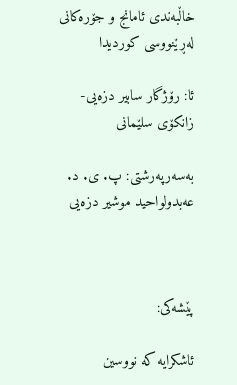خاڵبه‌ندی ئامانج و جۆره‌كانی له‌ڕێنووسی كوردیدا

ئا: رۆژگار سابیر دزه‌یی- زانكۆی سلێمانی

به‌سه‌رپه‌رشتی: پ. ی. د. عه‌بدولواحید موشیر دزه‌یی



پێشه‌كی:

ئاشكرایه‌ كه‌ نووسین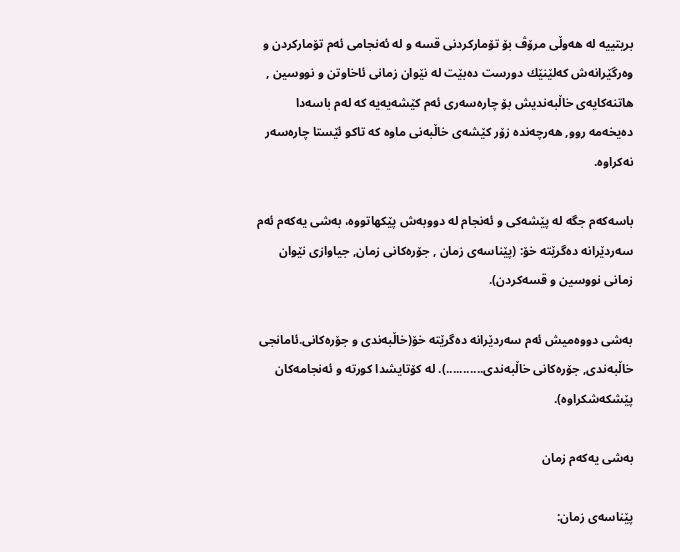بریتییه‌ له‌ هه‌وڵی مرۆڤ بۆ تۆماركردنی قسه‌ و له‌ ئه‌نجامی ئه‌م تۆماركردن و وه‌رگێرانه‌ش كه‌لێنێك دورست ده‌بێت له‌ نێوان زمانی ئاخاوتن و نووسین , هاتنه‌كایه‌ی خاڵبه‌ندیش بۆ چاره‌سه‌ری ئه‌م كێشه‌یه‌یه‌ كه‌ له‌م باسه‌دا ده‌یخه‌مه‌ روو, هه‌رچه‌نده‌ زۆر كێشه‌ی خاڵبه‌نی ماوه‌ كه‌ تاكو ئێستا چاره‌سه‌ر نه‌كراوه‌.

باسه‌كه‌م جگه‌ له‌ پێشه‌كی و ئه‌نجام له‌ دووبه‌ش پێكهاتووه‌، به‌شی یه‌كه‌م ئه‌م سه‌ردێرانه‌ ده‌گرێته‌ خۆ: (پێناسه‌ی زمان , جۆره‌كانی زمان, جیاوازی نێوان زمانی نووسین و قسه‌كردن).

به‌شی دووه‌میش ئه‌م سه‌ردێرانه‌ ده‌گرێته‌ خۆ(خاڵبه‌ندی و جۆره‌كانی.ئامانجی خاڵبه‌ندی, جۆره‌كانی خاڵبه‌ندی...........). له‌ كۆتایشدا كورته‌ و ئه‌نجامه‌كان پێشكه‌شكراوه‌).

به‌شی یه‌كه‌م زمان

پێناسه‌ی زمان: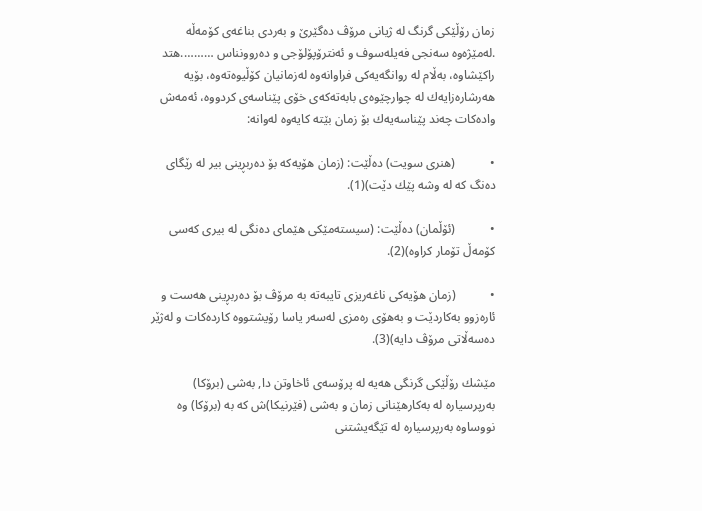زمان رۆڵێكی گرنگ له‌ ژیانی مرۆڤ ده‌گێرێ‌ و به‌ردی بناغه‌ی كۆمه‌ڵه‌ .له‌مێژه‌وه‌ سه‌نجی فه‌یله‌سوف و ئه‌نترۆپۆلۆجی و ده‌روونناس ……….هتد راكێشاوه‌، به‌ڵام له‌ روانگه‌یه‌كی فراوانه‌وه‌ له‌زمانیان كۆڵیوه‌ته‌وه‌، بۆیه‌ هه‌رشاره‌زایه‌ك له‌ چوارچێوه‌ی بابه‌ته‌كه‌ی خۆی پێناسه‌ی كردووه‌، ئه‌مه‌ش واده‌كات چه‌ند پێناسه‌یه‌ك بۆ زمان بێته‌ كایه‌وه‌ له‌وانه‌:

•           (هنری سویت) ده‌ڵێت: (زمان هۆیه‌كه‌ بۆ ده‌ربڕینی بیر له‌ رێگای ده‌نگ كه‌ له‌ وشه‌ پێك دێت)(1).

•           (ئۆڵمان) ده‌ڵێت: (سیسته‌مێكی هێمای ده‌نگی له‌ بیری كه‌سی كۆمه‌ڵ تۆمار كراوه‌)(2).

•           (زمان هۆیه‌كی ناغه‌ریزی تایبه‌ته‌ به‌ مرۆڤ بۆ ده‌ربڕینی هه‌ست و ئاره‌زوو به‌كاردێت و به‌هۆی ره‌مزی له‌سه‌ر یاسا رۆیشتووه‌ كارده‌كات و له‌ژێر ده‌سه‌ڵاتی مرۆڤ دایه‌)(3).

مێشك رۆڵێكی گرنگی هه‌یه‌ له‌ پرۆسه‌ی ئاخاوتن دا, به‌شی (برۆكا) به‌رپرسیاره‌ له‌ به‌كارهێنانی زمان و به‌شی (فێرنیكا)ش كه‌ به‌ (برۆكا) وه‌ نووساوه‌ به‌رپرسیاره‌ له‌ تێگه‌یشتنی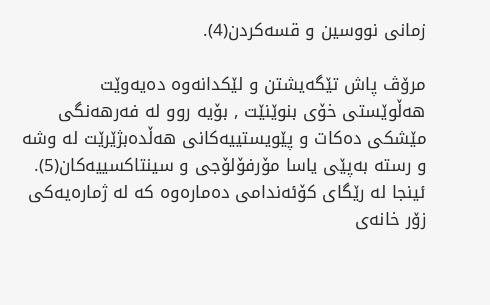زمانی نووسین و قسه‌كردن(4).

مرۆڤ پاش تێگه‌یشتن و لێكدانه‌وه‌ ده‌یه‌وێت هه‌ڵوێستی خۆی بنوێنێت , بۆیه‌ روو له‌ فه‌رهه‌نگی مێشكی ده‌كات و پێویستییه‌كانی هه‌ڵده‌بژێرێت له‌ وشه‌ و رسته‌ به‌پێی یاسا مۆرفۆلۆجی و سینتاكسییه‌كان(5). ئینجا له‌ رێگای كۆئه‌ندامی ده‌ماره‌وه‌ كه‌ له‌ ژماره‌یه‌كی زۆر خانه‌ی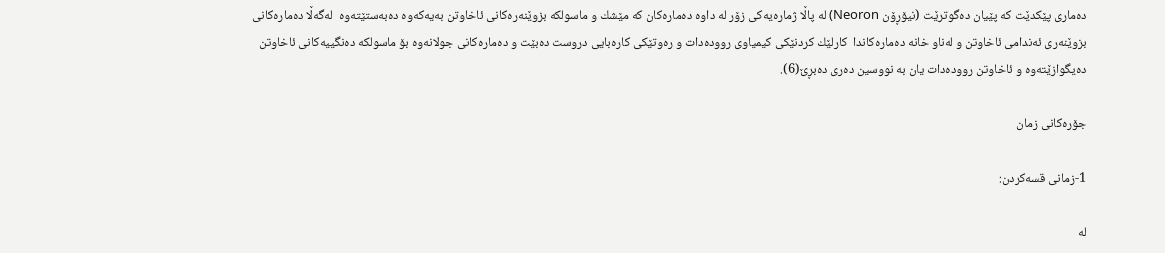ده‌ماری پێكدێت كه‌ پێیان ده‌گوترێت (نیۆڕۆن Neoron) له‌ پاڵا ژماره‌یه‌كی زۆر له‌ داوه‌ ده‌ماره‌كان كه‌ مێشك و ماسولكه‌ بزوێنه‌ره‌كانی ئاخاوتن به‌یه‌كه‌وه‌ ده‌به‌ستێته‌وه‌  له‌گه‌ڵا ده‌ماره‌كانی بزوێنه‌ری ئه‌ندامی ئاخاوتن و له‌ناو خانه‌ ده‌ماره‌كاندا  كارلێك كردنێكی كیمیاوی رووده‌دات و ره‌وتێكی كاره‌بایی دروست ده‌بێت و ده‌ماره‌كانی جولانه‌وه‌ بۆ ماسولكه‌ ده‌نگییه‌كانی ئاخاوتن ده‌یگوازێته‌وه‌ و ئاخاوتن رووده‌دات یان به‌ نووسین ده‌ری ده‌بڕێ‌(6).

جۆره‌كانی زمان

1-زمانی قسه‌كردن:

له‌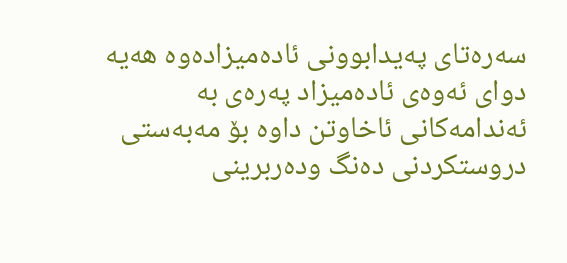سه‌ره‌تای په‌یدابوونی ئاده‌میزاده‌وه‌ هه‌یه‌ دوای ئه‌وه‌ی ئاده‌میزاد په‌ره‌ی به‌ ئه‌ندامه‌كانی ئاخاوتن داوه‌ بۆ مه‌به‌ستی دروستكردنی ده‌نگ وده‌ربرینی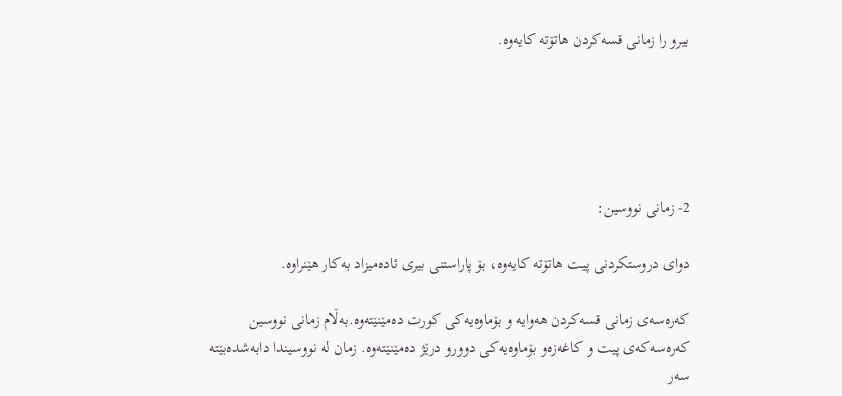بیرو را زمانی قسه‌كردن هاتۆته‌ كایه‌وه‌.





2- زمانی نووسین:

دوای دروستكردنی پیت هاتۆته‌ كایه‌وه‌، بۆ پاراستنی بیری ئاده‌میزاد به‌كار هێنراوه‌.

كه‌ره‌سه‌ی زمانی قسه‌كردن هه‌وایه‌ و بۆماوه‌یه‌كی كورت ده‌مێنێته‌وه‌.به‌ڵام زمانی نووسین كه‌ره‌سه‌كه‌ی پیت و كاغه‌زه‌و بۆماوه‌یه‌كی دوورو درێژ ده‌مێنێته‌وه‌. زمان له‌ نووسیندا دابه‌شده‌بێته‌ سه‌ر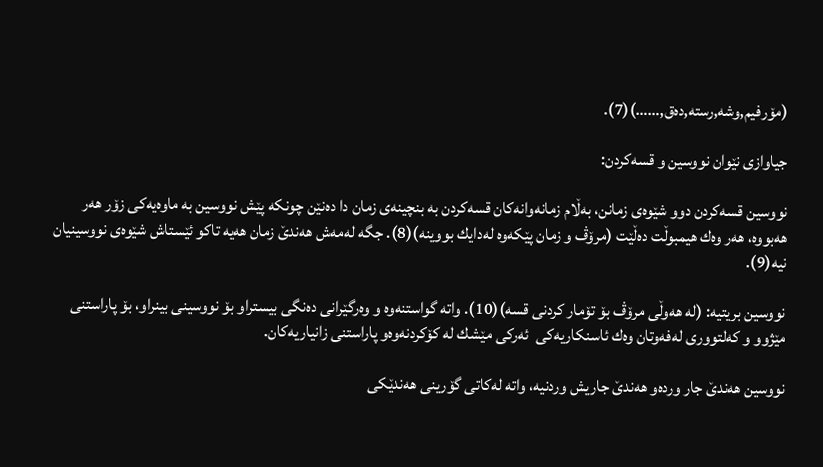(مۆرفیم,وشه‌,رسته‌,ده‌ق,……)(7).

جیاوازی نێوان نووسین و قسه‌كردن:

نووسین قسه‌كردن دوو شێوه‌ی زمانن، به‌ڵام زمانه‌وانه‌كان قسه‌كردن به‌ بنچینه‌ی زمان دا ده‌نێن چونكه‌ پێش نووسین به‌ ماوه‌یه‌كی زۆر هه‌ر هه‌بووه‌، هه‌ر وه‌ك هیمبوڵت ده‌ڵێت (مرۆڤ و زمان پێكه‌وه‌ له‌دایك بووینه‌)(8). جگه‌ له‌مه‌ش هه‌ندێ‌ زمان هه‌یه‌ تاكو ئێستاش شێوه‌ی نووسینیان نیه‌(9).

نووسین بریتیه‌: (له‌ هه‌وڵی مرۆڤ بۆ تۆمار كردنی قسه‌)(10). واته‌ گواستنه‌وه‌ و وه‌رگێرانی ده‌نگی بیستراو بۆ نووسینی بینراو، بۆ پاراستنی مێژوو و كه‌لتووری له‌فه‌وتان وه‌ك ئاسنكاریه‌كی  ئه‌ركی مێشك له‌ كۆكردنه‌وه‌و پاراستنی زانیاریه‌كان.

نووسین هه‌ندێ‌ جار ورده‌و هه‌ندێ‌ جاریش وردنیه‌، واته‌ له‌كاتی گۆرینی هه‌ندێكی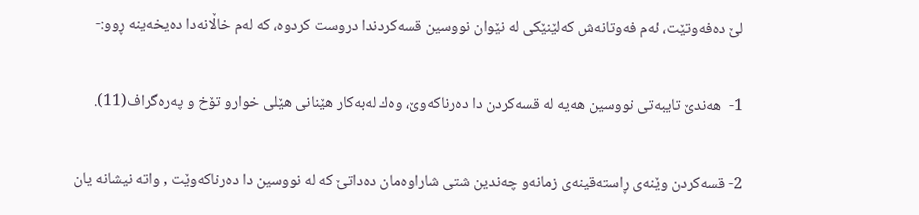لێ‌ ده‌فه‌وتێت، ئه‌م فه‌وتانه‌ش كه‌لێنێكی له‌ نێوان نووسین قسه‌كردندا دروست كردوه‌، كه‌ له‌م خاڵانه‌دا ده‌یخه‌ینه‌ ڕوو:-

1-  هه‌ندێ‌ تایبه‌تی نووسین هه‌یه‌ له‌ قسه‌كردن دا ده‌رناكه‌وێ‌، وه‌ك له‌به‌كار هێنانی هێلی خوارو تۆخ و په‌ره‌گراف(11).

2- قسه‌كردن وێنه‌ی ڕاسته‌قینه‌ی زمانه‌و چه‌ندین شتی شاراوه‌مان ده‌داتێ‌ كه‌ له‌ نووسین دا ده‌رناكه‌وێت , واته‌ نیشانه‌ یان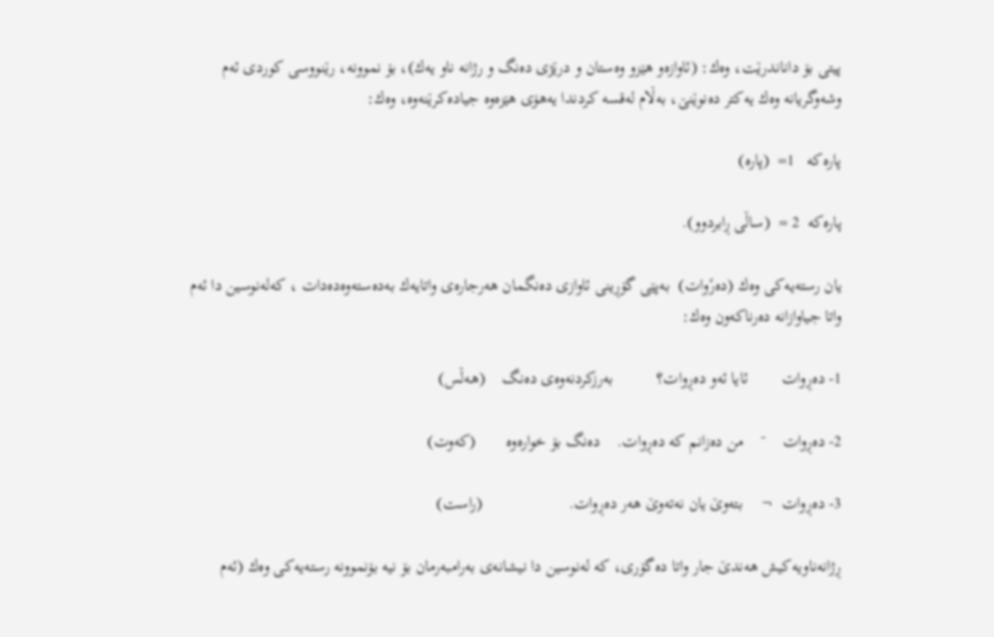پیتی بۆ داناندرێت، وه‌ك: (ئاوازه‌و هێزو وه‌ستان و درێژی ده‌نگ و رژانه‌ ناو یه‌ك)، بۆ نموونه‌، رێنووسی كوردی ئه‌م وشه‌وگریانه‌ وه‌ك یه‌كتر ده‌نوێنێ، به‌ڵام له‌قسه‌ كردندا یه‌هۆی هێزه‌وه‌ جیاده‌كرێنه‌وه‌، وه‌ك:

پاره‌كه‌   1=  (پاره‌)

پاره‌كه‌  2 =  (ساڵی ڕابردوو).

یان رسته‌یه‌كی وه‌ك (ده‌رًوات)  به‌پێی گۆڕینی ئاوازی ده‌نگمان هه‌رجاره‌ی واتایه‌ك به‌ده‌سته‌وه‌ده‌دات ، كه‌له‌نوسین دا ئه‌م واتا جیاوازانه‌ ده‌رناكه‌ون وه‌ك:

1- ده‌ڕوات        ئایا ئه‌و ده‌ڕوات؟          به‌رزكردنه‌وه‌ی ده‌نگ    (هه‌ڵس)

2- ده‌ڕوات    ¯    من ده‌زانم كه‌ ده‌ڕوات.    ده‌نگ بۆ خواره‌وه‌       (كه‌وت)

3- ده‌ڕوات  ¬    بته‌وێ‌ یان نه‌ته‌وێ‌ هه‌ر ده‌ڕوات.                    (راست)

ڕژانه‌ناویه‌كیش هه‌ندێ‌ جار واتا ده‌گۆری، كه‌ له‌نوسین دا نیشانه‌ی به‌رامبه‌رمان بۆ نیه‌ بۆنموونه‌ رسته‌یه‌كی وه‌ك (ئه‌م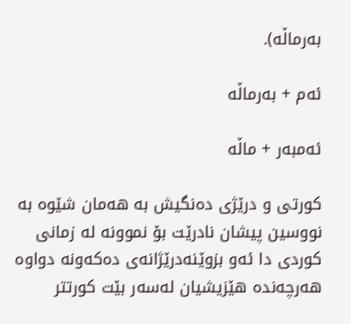به‌رماڵه‌).

ئه‌م + به‌رماڵه‌

ئه‌مبه‌ر + ماڵه‌

كورتی و درێژی ده‌نگیش به‌ هه‌مان شێوه‌ به‌ نووسین پیشان نادرێت بۆ نموونه‌ له‌ زمانی كوردی دا ئه‌و بزوێنه‌درێژانه‌ی ده‌كه‌ونه‌ دواوه‌ هه‌رچه‌نده‌ هێزیشیان له‌سه‌ر بێت كورتتر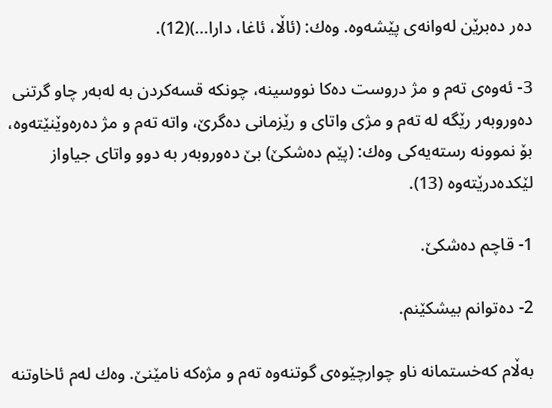ده‌ر ده‌برێن له‌وانه‌ی پێشه‌وه‌. وه‌ك: (ئاڵا، ئاغا، دارا…)(12).

3- ئه‌وه‌ی ته‌م و مژ دروست ده‌كا نووسینه‌، چونكه‌ قسه‌كردن به‌ له‌به‌ر چاو گرتنی ده‌وروبه‌ر رێگه‌ له‌ ته‌م و مژی واتای و رێزمانی ده‌گرێ‌، واته‌ ته‌م و مژ ده‌ره‌وێنێته‌وه‌، بۆ نموونه‌ رسته‌یه‌كی وه‌ك: (پێم ده‌شكێ‌) بێ‌ ده‌وروبه‌ر به‌ دوو واتای جیاواز لێكده‌درێته‌وه‌ (13).

1- قاچم ده‌شكێ‌.

2- ده‌توانم بیشكێنم.

به‌ڵام كه‌خستمانه‌ ناو چوارچێوه‌ی گوتنه‌وه‌ ته‌م و مژه‌كه‌ نامێنێ‌. وه‌ك له‌م ئاخاوتنه‌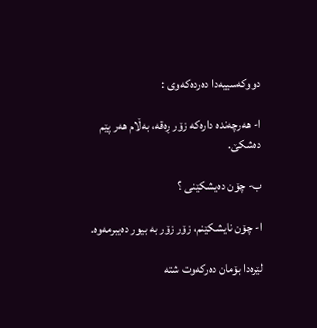دووكه‌سییه‌دا ده‌رده‌كه‌وی :

ا- هه‌رچه‌نده‌ داره‌كه‌ زۆر ڕه‌قه‌، به‌ڵام هه‌ر پێم ده‌شكێ‌.

ب- چۆن ده‌یشكێنی ؟

ا- چۆن نایشكێنم، زۆر زۆر به‌ بیور ده‌یبرمه‌وه‌.

لێره‌دا بۆمان ده‌ركه‌وت شته‌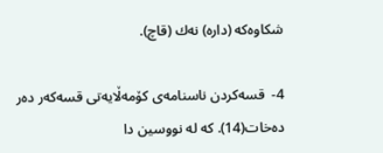شكاوه‌كه‌ (داره‌) نه‌ك (قاچ).

4-  قسه‌كردن ناسنامه‌ی كۆمه‌ڵایه‌تی قسه‌كه‌ر ده‌ر ده‌خات(14). كه‌ له‌ نووسین دا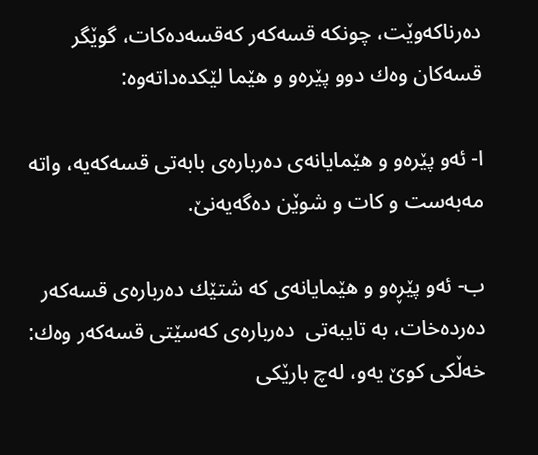ده‌رناكه‌وێت، چونكه‌ قسه‌كه‌ر كه‌قسه‌ده‌كات، گوێگر قسه‌كان وه‌ك دوو پێره‌و و هێما لێكده‌داته‌وه‌:

ا- ئه‌و پێره‌و و هێمایانه‌ی ده‌رباره‌ی بابه‌تی قسه‌كه‌یه‌، واته‌ مه‌به‌ست و كات و شوێن ده‌گه‌یه‌نێ‌.

ب- ئه‌و پێڕه‌و و هێمایانه‌ی كه‌ شتێك ده‌رباره‌ی قسه‌كه‌ر ده‌رده‌خات، به‌ تایبه‌تی  ده‌رباره‌ی كه‌سێتی قسه‌كه‌ر وه‌ك: خه‌ڵكی كوێ‌ یه‌و، له‌چ بارێكی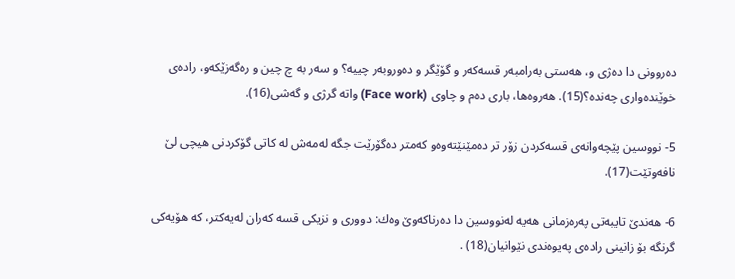ده‌روونی دا ده‌ژی و، هه‌ستی به‌رامبه‌ر قسه‌كه‌ر و گۆێگر و ده‌وروبه‌ر چییه‌؟ و سه‌ر به‌ چ چین و ره‌گه‌زێكه‌و، راده‌ی خوێنده‌واری چه‌نده‌؟(15). هه‌روه‌ها، باری ده‌م و چاوی (Face work) واته‌ گرژی و گه‌شی(16).

5- نووسین پێچه‌وانه‌ی قسه‌كردن زۆر تر ده‌مێنێته‌وه‌و كه‌متر ده‌گۆرێت جگه‌ له‌مه‌ش له‌ كاتی گۆكردنی هیچی لێ نافه‌وتێت(17).

6- هه‌ندێ‌ تایبه‌تی په‌ره‌زمانی هه‌یه‌ له‌نووسین دا ده‌رناكه‌وێ‌ وه‌ك: دووری و نزیكی قسه‌ كه‌ران له‌یه‌كتر، كه‌ هۆیه‌كی گرنگه‌ بۆ زانینی راده‌ی په‌یوه‌ندی نێوانیان(18) .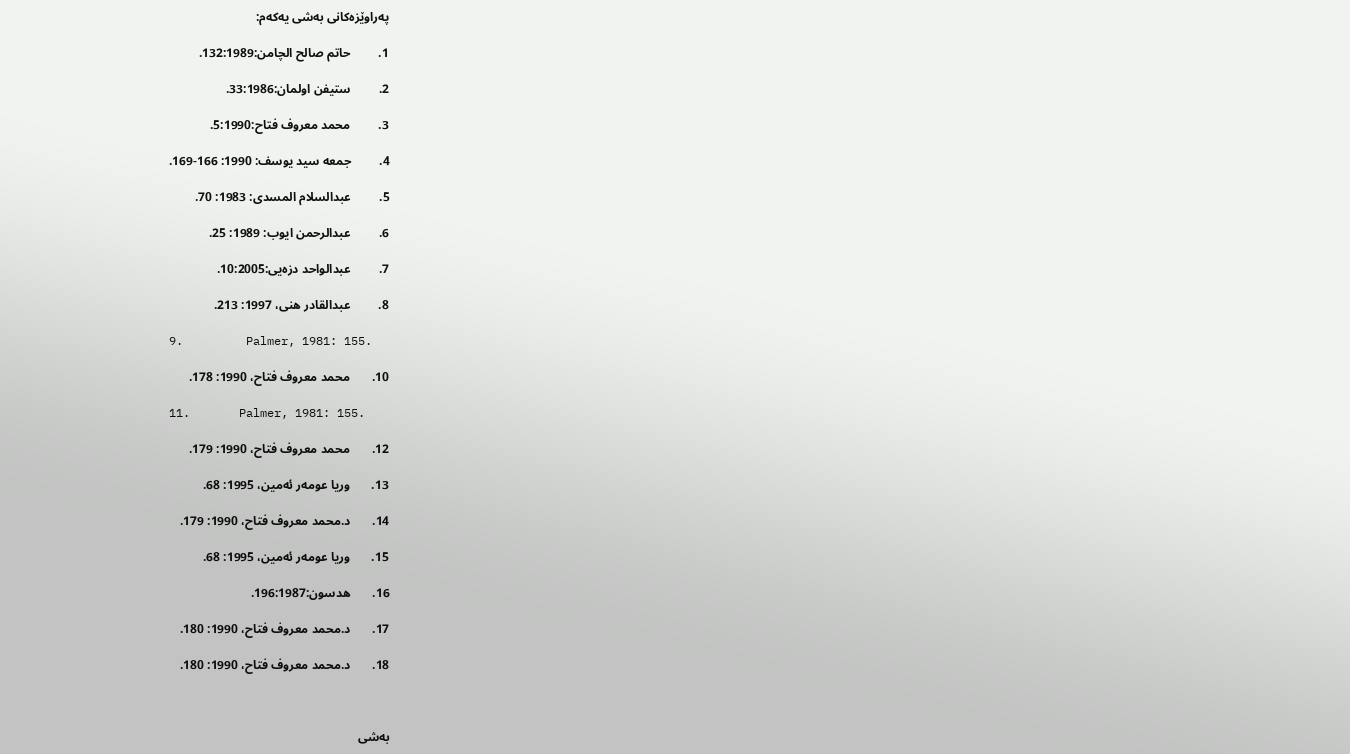په‌راوێزه‌كانی به‌شی یه‌كه‌م:

1.         حاتم صالح الچامن:132:1989.

2.         ستیفن اولمان:33:1986.

3.         محمد معروف فتاح:5:1990.

4.         جمعه‌ سید یوسف: 1990: 166-169.

5.         عبدالسلام المسدی: 1983: 70.

6.         عبدالرحمن ایوب: 1989: 25.

7.         عبدالواحد دزه‌یی:10:2005.

8.         عبدالقادر هنی، 1997: 213.

9.         Palmer, 1981: 155.

10.       محمد معروف فتاح، 1990: 178.

11.       Palmer, 1981: 155.

12.       محمد معروف فتاح، 1990: 179.

13.       وریا عومه‌ر ئه‌مین، 1995: 68.

14.       د.محمد معروف فتاح، 1990: 179.

15.       وریا عومه‌ر ئه‌مین، 1995: 68.

16.       هدسون:196:1987.

17.       د.محمد معروف فتاح، 1990: 180.

18.       د.محمد معروف فتاح، 1990: 180.



به‌شی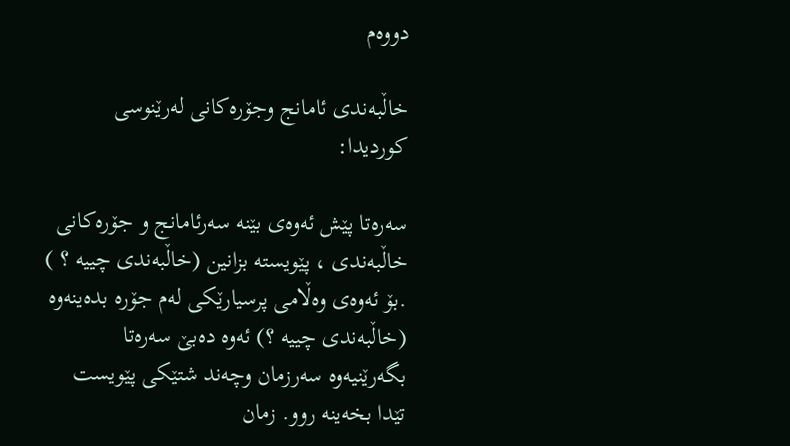دووه‌م

خاڵبه‌ندی ئامانج وجۆره‌كانی له‌رێنوسی كوردیدا:

سه‌ره‌تا پێش ئه‌وه‌ی بێنه‌ سه‌رئامانج و جۆره‌كانی خاڵبه‌ندی ، پێویسته‌ بزانین (خاڵبه‌ندی چییه‌ ؟ ) .بۆ ئه‌وه‌ی وه‌ڵامی پرسیارێكی له‌م جۆره‌ بده‌ینه‌وه‌ (خاڵبه‌ندی چییه‌ ؟) ئه‌وه‌ ده‌بێ سه‌ره‌تا بگه‌رێنیه‌وه‌ سه‌رزمان وچه‌ند شتێكی پێویست تێدا بخه‌ینه‌ روو. زمان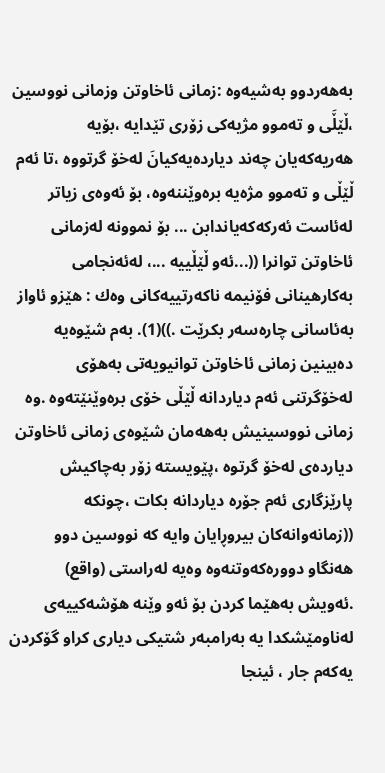به‌هه‌ردوو به‌شیه‌وه‌ :زمانی ئاخاوتن وزمانی نووسین ،ڵێڵَی و ته‌موو مژیه‌كی زۆری تێدایه‌ ،بۆیه‌ هه‌ریه‌كه‌یان چه‌ند دیارده‌یه‌كیانَ له‌خۆ گرتووه‌ ،تا ئه‌م ڵێڵی و ته‌موو مژه‌یه‌ بره‌وێننه‌وه‌، بۆ ئه‌وه‌ی زیاتر  له‌ئاست ئه‌ركه‌كه‌یاندابن ... بۆ نموونه‌ له‌زمانی ئاخاوتن توانرا ((...ئه‌و ڵێڵییه‌ ...، له‌ئه‌نجامی به‌كارهینانی فۆنیمه‌ ناكه‌رتییه‌كانی وه‌ك : هێزو ئاواز به‌ئاسانی چاره‌سه‌ر بكرێت .))(1). به‌م شێوه‌یه‌ ده‌بینین زمانی ئاخاوتن توانیویه‌تی به‌هۆی له‌خۆگرتنی ئه‌م دیاردانه‌ ڵێڵی خۆی بره‌وێنێته‌وه‌ .وه‌ زمانی نووسینیش به‌هه‌مان شێوه‌ی زمانی ئاخاوتن دیارده‌ی له‌خۆ گرتوه‌ ،پێویسته‌ زۆر به‌چاكیش پارێزگاری ئه‌م جۆره‌ دیاردانه‌ بكات ،چونكه‌ ((زمانه‌وانه‌كان بیروڕایان وایه‌ كه‌ نووسین دوو هه‌نگاو دووره‌كه‌وتنه‌وه‌ وه‌یه‌ له‌راستی (واقع) .ئه‌ویش به‌هێما كردن بۆ ئه‌و وێنه‌ هۆشه‌كییه‌ی له‌ناومێشكدا یه‌ به‌رامبه‌ر شتیكی دیاری كراو گۆكردن یه‌كه‌م جار ، ئینجا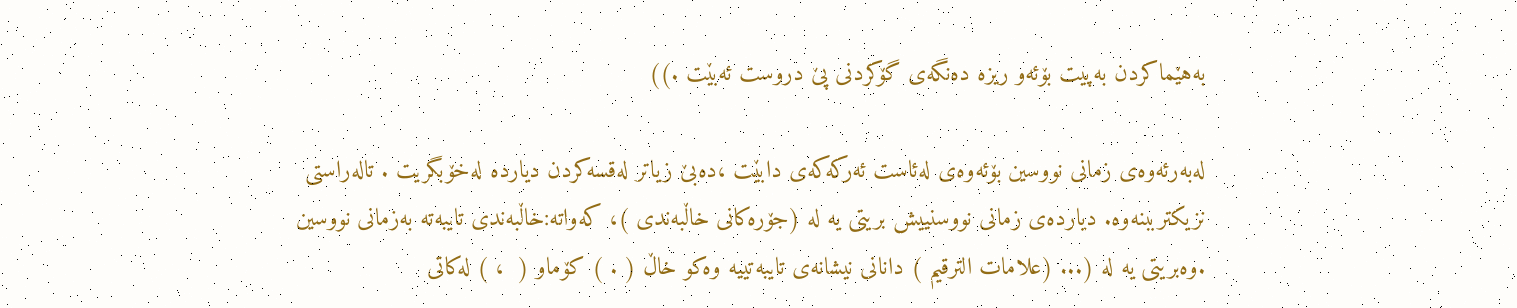به‌هێماكردن به‌پیت بۆئه‌و ریزه‌ ده‌نگه‌ی گۆكردنی پێ‌ دروست ئه‌بێت .))

له‌به‌رئه‌وه‌ی زمانی نووسین بۆئه‌وه‌ی له‌ئاست ئه‌ركه‌كه‌ی دابێت ،ده‌بێ‌ زیاتر له‌قسه‌كردن دیارده‌ له‌خۆبگریت . تاله‌راستی نزیكترببنه‌وه‌. دیارده‌ی زمانی نووسنییش بریتی یه‌ له‌ (جۆره‌كانی خاڵبه‌ندی )، كه‌واته‌:خاڵبه‌ندی تایبه‌ته‌ به‌زمانی نووسین .وه‌بریتی یه‌ له‌ (... (علامات الترقیم ) دانانی نیشانه‌ی تایبه‌تییه‌ وه‌كو خاڵ ( . ) كۆماو (  ، ) له‌كاتی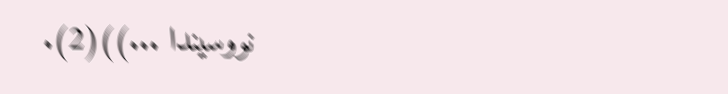نووسیندا ...))(2).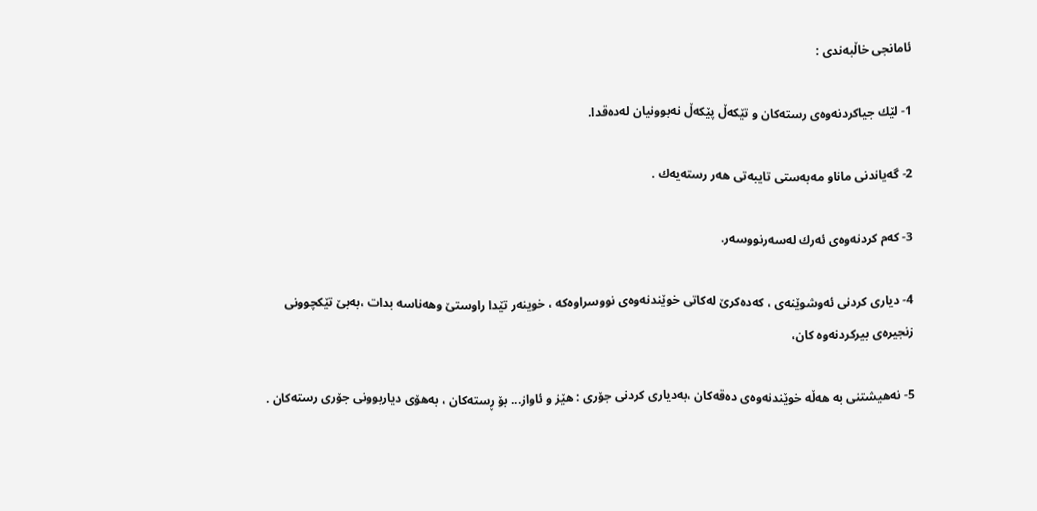ئامانجی خاڵبه‌ندی :

1- لێك جیاكردنه‌وه‌ی رسته‌كان و تێكه‌ڵ پێكه‌ڵ نه‌بوونیان له‌ده‌قدا.

2- گه‌یاندنی ماناو مه‌به‌ستی تایبه‌تی هه‌ر رسته‌یه‌ك .

3- كه‌م كردنه‌وه‌ی ئه‌رك له‌سه‌رنووسه‌ر.

4- دیاری كردنی ئه‌وشوێنه‌ی ، كه‌ده‌كرێ‌ له‌كاتی خوێندنه‌وه‌ی نووسراوه‌كه‌ ، خوینه‌ر تێدا راوستێ‌ وهه‌ناسه‌ بدات ،به‌بێ‌ تێكچوونی زنجیره‌ی بیركردنه‌وه‌ كان،

5- نه‌هیشتنی به‌ هه‌ڵه‌ خوێندنه‌وه‌ی ده‌قه‌كان ،به‌دیاری كردنی جۆری : هێز و ئاواز... بۆ ڕسته‌كان ، به‌هۆی دیاربوونی جۆری رسته‌كان .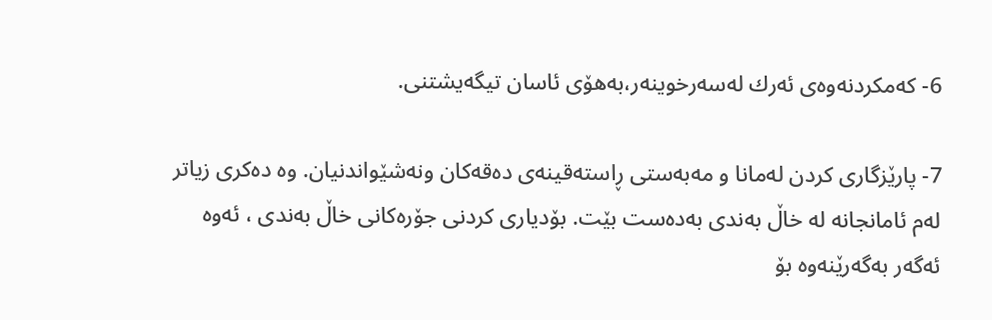6- كه‌مكردنه‌وه‌ی ئه‌رك له‌سه‌رخوینه‌ر،به‌هۆی ئاسان تیگه‌یشتنی.

7- پارێزگاری كردن له‌مانا و مه‌به‌ستی ڕاسته‌قینه‌ی ده‌قه‌كان ونه‌شێواندنیان. وه‌ ده‌كری زیاتر له‌م ئامانجانه‌ له‌ خاڵ به‌ندی به‌ده‌ست بێت. بۆدیاری كردنی جۆره‌كانی خاڵ به‌ندی ، ئه‌وه‌ ئه‌گه‌ر به‌گه‌رێنه‌وه‌ بۆ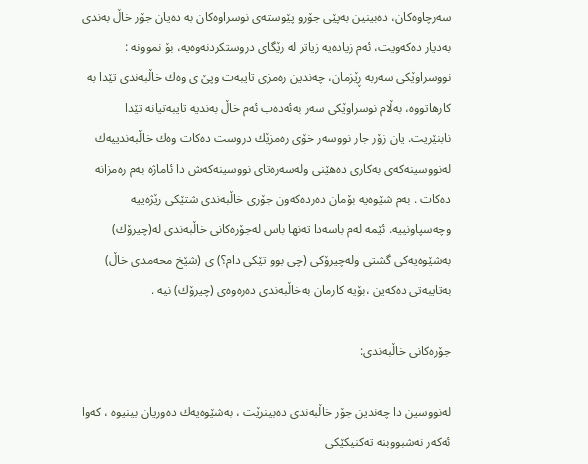سه‌رچاوه‌كان، ده‌بینین به‌پێی جۆرو پێوسته‌ی نوسراوه‌كان به‌ ده‌یان جۆر خاڵ به‌ندی به‌دیار ده‌كه‌ویت، ئه‌م زیاده‌یه‌ زیاتر له‌ رێگای دروستكردنه‌وه‌یه‌، بۆ نموونه‌ : نووسراوێكی سه‌ربه‌ ڕێزمان، چه‌ندین ره‌مزی تایبه‌ت وپێ‌ ی وه‌ك خاڵبه‌ندی تێدا به‌ كارهاتووه‌، به‌ڵام نوسراوێكی سه‌ر به‌ئه‌ده‌ب ئه‌م خاڵ به‌ندیه‌ تایبه‌تیانه‌ تێدا نابنێریت. یان زۆر جار نووسه‌ر خۆی ره‌مزێك دروست ده‌كات وه‌ك خاڵبه‌ندییه‌ك له‌نووسینه‌كه‌ی به‌كاری ده‌هێنی وله‌سه‌ره‌تای نووسینه‌كه‌ش دا ئاماژه‌ به‌م ره‌مزانه‌ ده‌كات . به‌م شێوه‌یه‌ بۆمان ده‌رده‌كه‌ون جۆری خاڵبه‌ندی شتێكی رێژه‌ییه‌ وچه‌سپاونییه‌. ئێمه‌ له‌م باسه‌دا ته‌نها باس له‌جۆره‌كانی خاڵبه‌ندی له‌(چیرۆك) به‌شێوه‌یه‌كی گشتی وله‌چیرۆكی (چی بوو تێكی دام؟) ی (شێخ محه‌مدی خاڵ) به‌تایبه‌تی ده‌كه‌ین ،بۆیه‌ كارمان به‌خاڵبه‌ندی ده‌ره‌وه‌ی (چیرۆك) نیه‌ .

جۆره‌كانی خاڵبه‌ندی:

له‌نووسین دا چه‌ندین جۆر خاڵبه‌ندی ده‌بینرێت ، به‌شێوه‌یه‌ك ده‌وریان بینیوه‌ ، كه‌وا ئه‌كه‌ر نه‌شبووبنه‌ ته‌كنیكێكی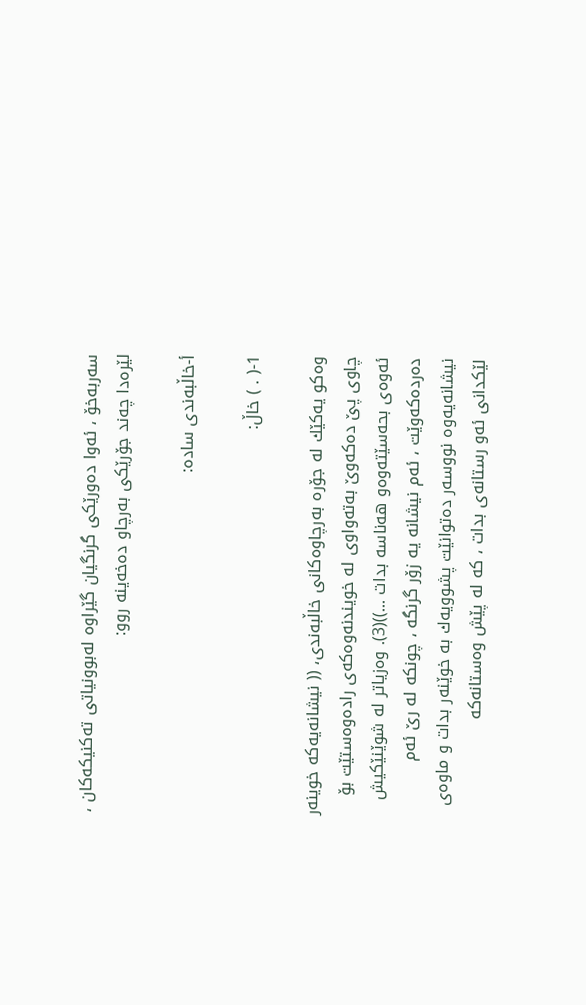سه‌ربه‌خۆ ، ئه‌وا ده‌ورێكی گرنگیان گێراوه‌ له‌بوونیاتی ته‌كنیكه‌كان ، لێره‌دا چه‌ند جۆرێكی به‌رچاو ده‌خه‌ینه‌ روو:

أ-خاڵبه‌ندی ساده‌:

1-( . ) خاڵ:

وه‌كو یه‌كێك له‌ جۆره‌ به‌رچاوه‌كانی خاڵبه‌ندی، (( نیشانه‌یه‌كه‌ خوینه‌ر چاوی پێ‌ ده‌كه‌وێ‌ به‌ته‌واوی له‌ خویندنه‌وه‌كه‌ی راده‌وه‌ستێت بۆ ئه‌وه‌ی بحه‌سێته‌وه‌و هه‌ناسه‌ بدات ...))(3). وه‌زیاتر له‌ شوێنێكیش ده‌رده‌كه‌وێت ، ئه‌م نیشانه‌ یه‌ زۆر گرنگه‌ ، چونكه‌ له‌ رێ‌ ئه‌م نیشانه‌یه‌وه‌ نووسه‌ر ده‌توانێت پشوویه‌ك به‌ خوێنه‌ر بدات و ماوه‌ی لێكدانی ئه‌و رستانه‌ی بدات ، كه‌ له‌ پێش وه‌ستانه‌كه‌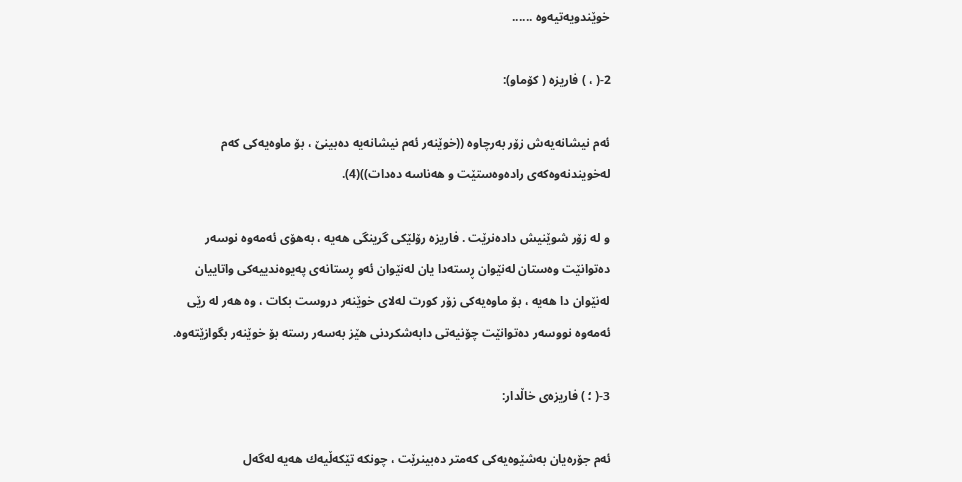خوێندویه‌تیه‌وه‌ ......

2-( ، ) فاریزه‌ ( كۆماو):

ئه‌م نیشانه‌یه‌ش زۆر به‌رچاوه‌ ((خوێنه‌ر ئه‌م نیشانه‌یه‌ ده‌بینێ‌ ، بۆ ماوه‌یه‌كی كه‌م له‌خویندنه‌وه‌كه‌ی راده‌وه‌ستێت و هه‌ناسه‌ ده‌دات))(4).

و له‌ زۆر شوێنیش داده‌نرێت . فاریزه‌ رۆلێكی گرینگی هه‌یه‌ ، به‌هۆی ئه‌مه‌وه‌ نوسه‌ر ده‌توانێت وه‌ستان له‌نێوان ڕسته‌دا یان له‌نێوان ئه‌و ڕستانه‌ی په‌یوه‌ندییه‌كی واتاییان له‌نێوان دا هه‌یه‌ ، بۆ ماوه‌یه‌كی زۆر كورت له‌لای خوێنه‌ر دروست بكات ، وه‌ هه‌ر له‌ رێی ئه‌مه‌وه‌ نووسه‌ر ده‌توانێت چۆنیه‌تی دابه‌شكردنی هێز به‌سه‌ر رسته‌ بۆ خوێنه‌ر بگوازێته‌وه‌.

3-( ؛ ) فاریزه‌ی خاڵدار:

ئه‌م جۆره‌یان به‌شێوه‌یه‌كی كه‌متر ده‌بینرێت ، چونكه‌ تێكه‌ڵیه‌ك هه‌یه‌ له‌گه‌ل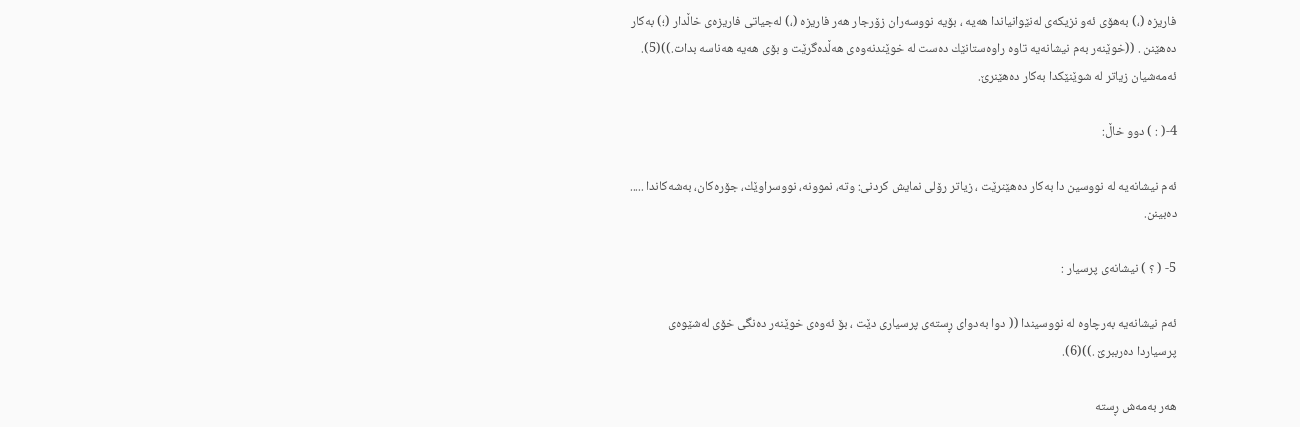فاریزه‌ (،) به‌هۆی ئه‌و نزیكه‌ی له‌نێوانیاندا هه‌یه‌ ، بۆیه‌ نووسه‌ران زۆرجار هه‌ر فاریزه‌ (،) له‌جیاتی فاریزه‌ی خاڵدار (؛) به‌كار ده‌هێنن . ((خوێنه‌ر به‌م نیشانه‌یه‌ تاوه‌ راوه‌ستانێك ده‌ست له‌ خوێندنه‌وه‌ی هه‌ڵده‌گرێت و بۆی هه‌یه‌ هه‌ناسه‌ بدات.))(5). ئه‌مه‌شیان زیاتر له‌ شوێنێكدا به‌كار ده‌هێنرێ‌.

4-( : ) دوو خاڵ:

ئه‌م نیشانه‌یه‌ له‌ نووسین دا به‌كار ده‌هێنرێت ، زیاتر رۆلی نمایش كردنی: وته‌، نموونه‌، نووسراوێك، جۆره‌كان، به‌شه‌كاندا ..... ده‌بینن.

5- ( ؟ ) نیشانه‌ی پرسیار :

ئه‌م نیشانه‌یه‌ به‌رچاوه‌ له‌ نووسیندا (( دوا به‌دوای ڕسته‌ی پرسیاری دێت ، بۆ ئه‌وه‌ی خوێنه‌ر ده‌نگی خۆی له‌شێوه‌ی پرسیاردا ده‌رببرێ‌ .))(6).

هه‌ر به‌مه‌ش ڕسته‌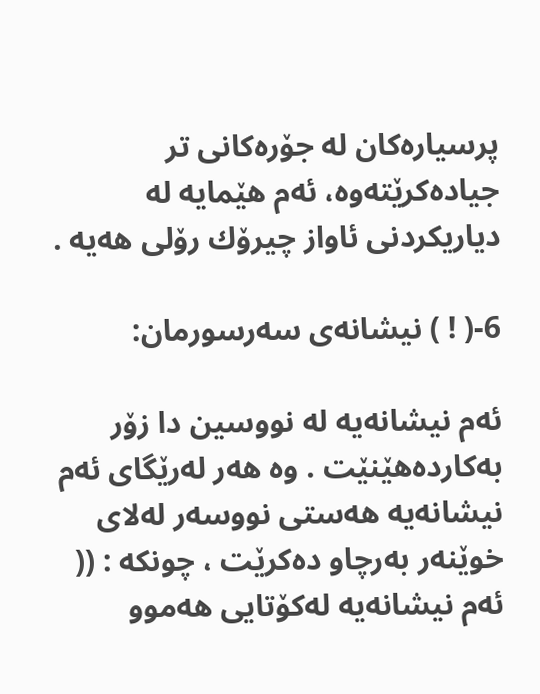پرسیاره‌كان له‌ جۆره‌كانی تر جیاده‌كرێته‌وه‌، ئه‌م هێمایه‌ له‌ دیاریكردنی ئاواز چیرۆك رۆلی هه‌یه‌ .

6-( ! ) نیشانه‌ی سه‌رسورمان:

ئه‌م نیشانه‌یه‌ له‌ نووسین دا زۆر به‌كارده‌هێنێت . وه‌ هه‌ر له‌رێگای ئه‌م نیشانه‌یه‌ هه‌ستی نووسه‌ر له‌لای خوێنه‌ر به‌رچاو ده‌كرێت ، چونكه‌ : (( ئه‌م نیشانه‌یه‌ له‌كۆتایی هه‌موو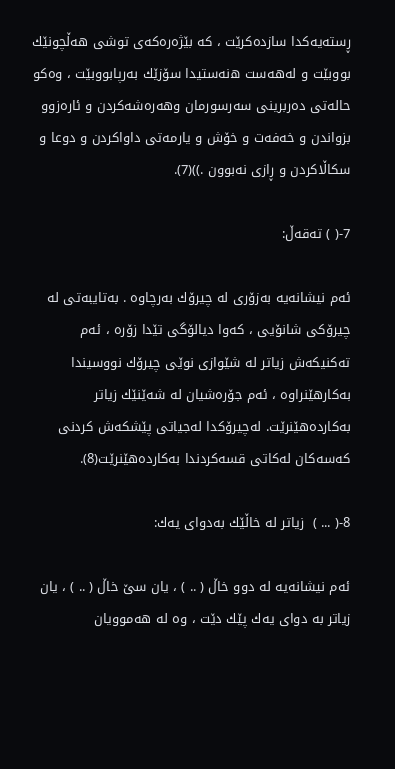ڕسته‌یه‌كدا سازده‌كرێت ، كه‌ بێژه‌ره‌كه‌ی توشی هه‌ڵچونێك بووبێت و له‌هه‌ست ه‌نه‌ستیدا سۆزێك به‌رپابووبێت ، وه‌كو حاله‌تی ده‌ربرینی سه‌رسورمان وهه‌ره‌شه‌كردن و ئاره‌زوو بزواندن و خه‌فه‌ت و خۆش و یارمه‌تی داواكردن و دوعا و سكاڵاكردن و ڕازی نه‌بوون .))(7).

7-( ) ته‌قه‌ڵ:

ئه‌م نیشانه‌یه‌ به‌زۆری له‌ چیرۆك به‌رچاوه‌ . به‌تایبه‌تی له‌ چیرۆكی شانۆیی ، كه‌وا دیالۆگی تێدا زۆره‌ ، ئه‌م ته‌كنیكه‌ش زیاتر له‌ شێوازی نوێی چیرۆك نووسیندا به‌كارهێنراوه‌ ، ئه‌م جۆره‌شیان له‌ شه‌ێنێك زیاتر به‌كارده‌هێنرێت. له‌چیرۆكدا له‌جیاتی پێشكه‌ش كردنی كه‌سه‌كان له‌كاتی قسه‌كردندا به‌كارده‌هێنرێت(8).

8-( ... )  زیاتر له‌ خاڵێك به‌دوای یه‌ك:

ئه‌م نیشانه‌یه‌ له‌ دوو خاڵ ( .. ) ، یان سێ‌ خاڵ ( .. ) ، یان زیاتر به‌ دوای یه‌ك پێك دێت ، وه‌ له‌ هه‌موویان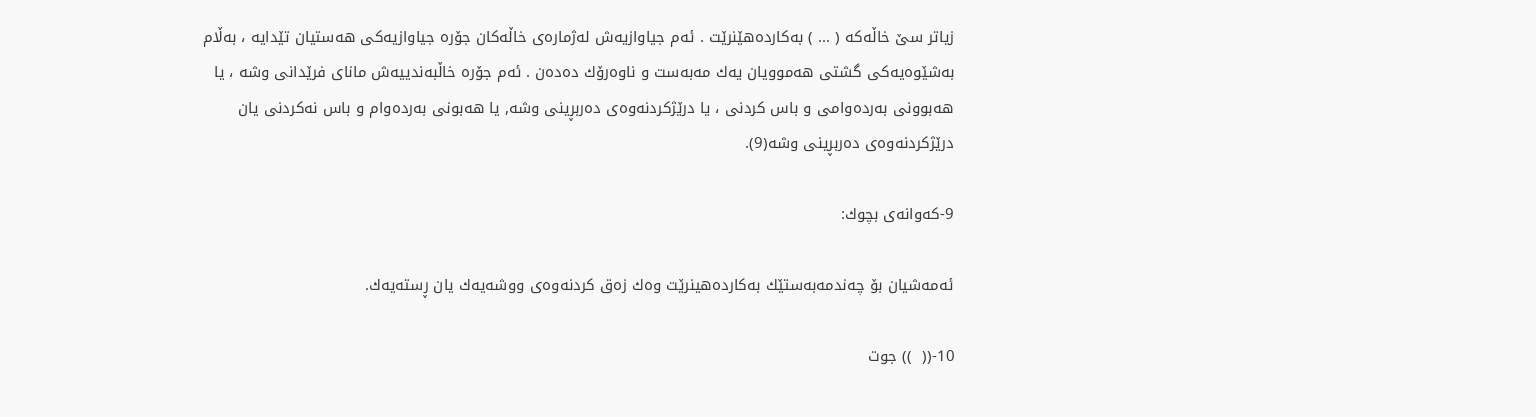زیاتر سێ‌ خاڵه‌كه‌ ( ... ) به‌كارده‌هێنرێت . ئه‌م جیاوازیه‌ش له‌ژماره‌ی خاڵه‌كان جۆره‌ جیاوازیه‌كی هه‌ستیان تێدایه‌ ، به‌ڵام به‌شێوه‌یه‌كی گشتی هه‌موویان یه‌ك مه‌به‌ست و ناوه‌رۆك ده‌ده‌ن . ئه‌م جۆره‌ خاڵبه‌ندییه‌ش مانای فرێدانی وشه‌ ، یا هه‌بوونی به‌رده‌وامی و باس كردنی ، یا درێژكردنه‌وه‌ی ده‌ربڕینی وشه‌, یا هه‌بونی به‌رده‌وام و باس نه‌كردنی یان درێژكردنه‌وه‌ی ده‌ربڕینی وشه‌(9).

9-كه‌وانه‌ی بچوك:

ئه‌مه‌شیان بۆ چه‌ندمه‌به‌ستێك به‌كارده‌هینرێت وه‌ك زه‌ق كردنه‌وه‌ی ووشه‌یه‌ك یان ڕسته‌یه‌ك.

10-((  )) جوت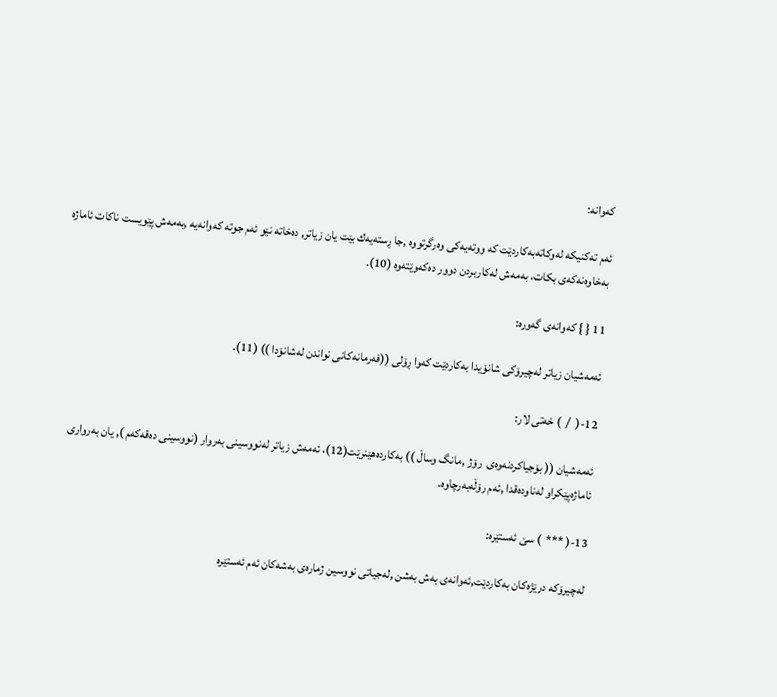كه‌وانه‌:

ئه‌م ته‌كنیكه‌ له‌وكاته‌به‌كاردێت كه‌ ووته‌یه‌كی وه‌رگرتووه‌ ,جا ڕسته‌یه‌ك بێت یان زیاتر, ده‌خاته‌ نێو ئه‌م جوته‌ كه‌وانه‌یه‌ ,به‌مه‌ش پێویست ناكات ئاماژه‌ به‌خاوه‌نه‌كه‌ی بكات، به‌مه‌ش له‌كاربردن دوور ده‌كه‌وێته‌وه‌ (10).

11 { } كه‌وانه‌ی گه‌وره‌:

ئه‌مه‌شیان زیاتر له‌چیرۆكی شانۆیدا به‌كاردێت كه‌وا ڕۆلی ((فه‌رمانه‌كانی نواندن له‌شانۆدا )) (11).

12-(  /  ) خه‌تی لار:

ئه‌مه‌شیان (( بۆجیاكردنه‌وه‌ی  رۆژ ,مانگ وساڵ )) به‌كارده‌هێنرێت(12)، ئه‌مه‌ش زیاتر له‌نووسینی به‌روار (نووسینی ده‌قه‌كه‌م ), یان به‌رواری ئاماژه‌پێكراو له‌ناوده‌قدا ,ئه‌م رۆڵه‌به‌رچاوه‌.

13-( ***  ) سێ‌ ئه‌ستێره‌:

له‌چیرۆكه‌ درێژه‌كان به‌كاردێت,ئه‌وانه‌ی به‌ش به‌شن ,له‌جیاتی نووسین ژماره‌ی به‌شه‌كان ئه‌م ئه‌ستێره‌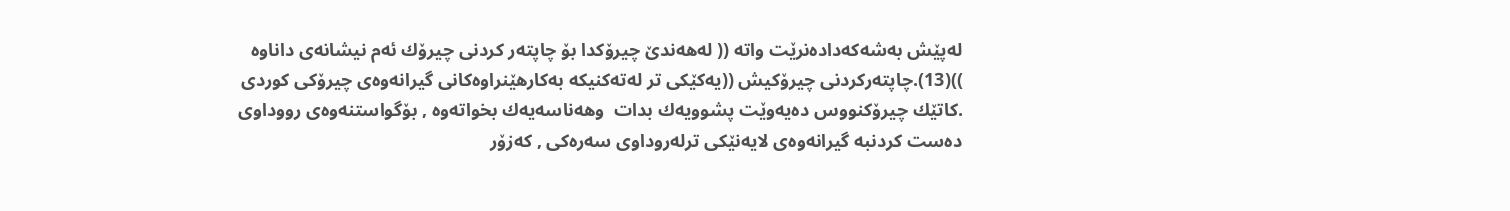له‌پێش به‌شه‌كه‌داده‌نرێت واته‌ (( له‌هه‌ندێ‌ چیرۆكدا بۆ چاپته‌ر كردنی چیرۆك ئه‌م نیشانه‌ی داناوه‌ ))(13).چاپته‌ركردنی چیرۆكیش ((یه‌كێكی تر له‌ته‌كنیكه‌ به‌كارهێنراوه‌كانی گیرانه‌وه‌ی چیرۆكی كوردی .كاتێك چیرۆكنووس ده‌یه‌وێت پشوویه‌ك بدات  وهه‌ناسه‌یه‌ك بخواته‌وه‌ , بۆگواستنه‌وه‌ی رووداوی ده‌ست كردنبه‌ گیرانه‌وه‌ی لایه‌نێكی ترله‌روداوی سه‌ره‌كی , كه‌زۆر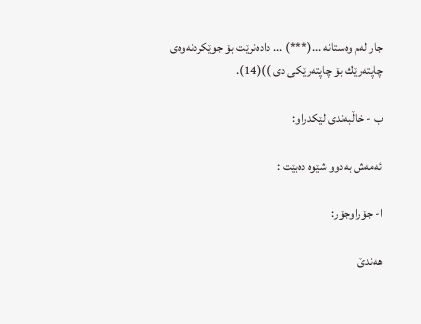جار له‌م وه‌ستانه‌ ...(***) ... داده‌نرێت بۆ جوێكردنه‌وه‌ی چاپته‌رێك بۆ چاپته‌رێكی دی ))(14).

ب - خاڵبه‌ندی لێكدراو:

ئه‌مه‌ش به‌دوو شێوه‌ ده‌بێت :

ا- جۆراوجۆر:

هه‌ندێ‌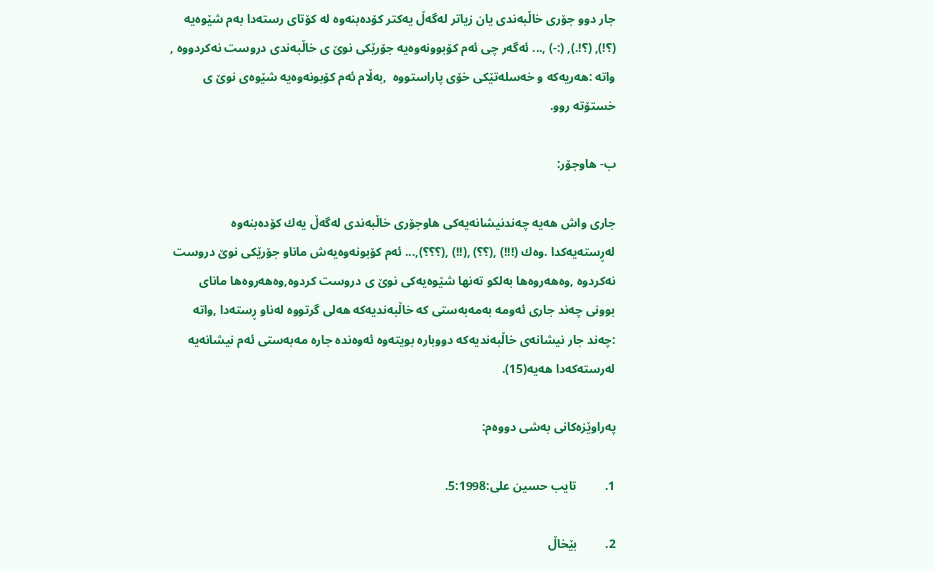جار دوو جۆری خاڵبه‌ندی یان زیاتر له‌گه‌ڵ یه‌كتر كۆده‌بنه‌وه‌ له‌ كۆتای رسته‌دا به‌م شێوه‌یه‌ (؟!), (؟!.), (:-) ,... ئه‌گه‌ر چی ئه‌م كۆبوونه‌وه‌یه‌ جۆرێكی نوێ‌ ی خاڵبه‌ندی دروست نه‌كردووه‌ , واته‌ :هه‌ریه‌كه‌ و خه‌سله‌تێكی خۆی پاراستووه‌  ,به‌ڵام ئه‌م كۆبونه‌وه‌یه‌ شێوه‌ی نوێ‌ ی خستۆته‌ روو.

ب- هاوجۆر:

جاری واش هه‌یه‌ چه‌ندنیشانه‌یه‌كی هاوجۆری خاڵبه‌ندی له‌گه‌ڵ یه‌ك كۆده‌بنه‌وه‌ له‌ڕسته‌یه‌كدا .وه‌ك (!!!) ,(؟؟) ,(!!) ,(؟؟؟),... ئه‌م كۆبونه‌وه‌یه‌ش ماناو جۆرێكی نوێ‌ دروست نه‌كردوه‌ ,وه‌هه‌روه‌ها به‌لكو ته‌نها شێوه‌یه‌كی نوێ‌ ی دروست كردوه‌,وه‌هه‌روه‌ها مانای بوونی چه‌ند جاری ئه‌ومه‌ به‌مه‌به‌ستی كه‌ خاڵبه‌ندیه‌كه‌ هه‌لی گرتووه‌ له‌ناو ڕسته‌دا ,واته‌ :چه‌ند جار نیشانه‌ی خاڵبه‌ندیه‌كه‌ دووباره‌ بویته‌وه‌ ئه‌وه‌نده‌ جاره‌ مه‌به‌ستی ئه‌م نیشانه‌یه‌ له‌رسته‌كه‌دا هه‌یه‌(15).

په‌راوێزه‌كانی به‌شی دووه‌م:

1.         تایب حسین علی:5:1998.

2.         بێخاڵ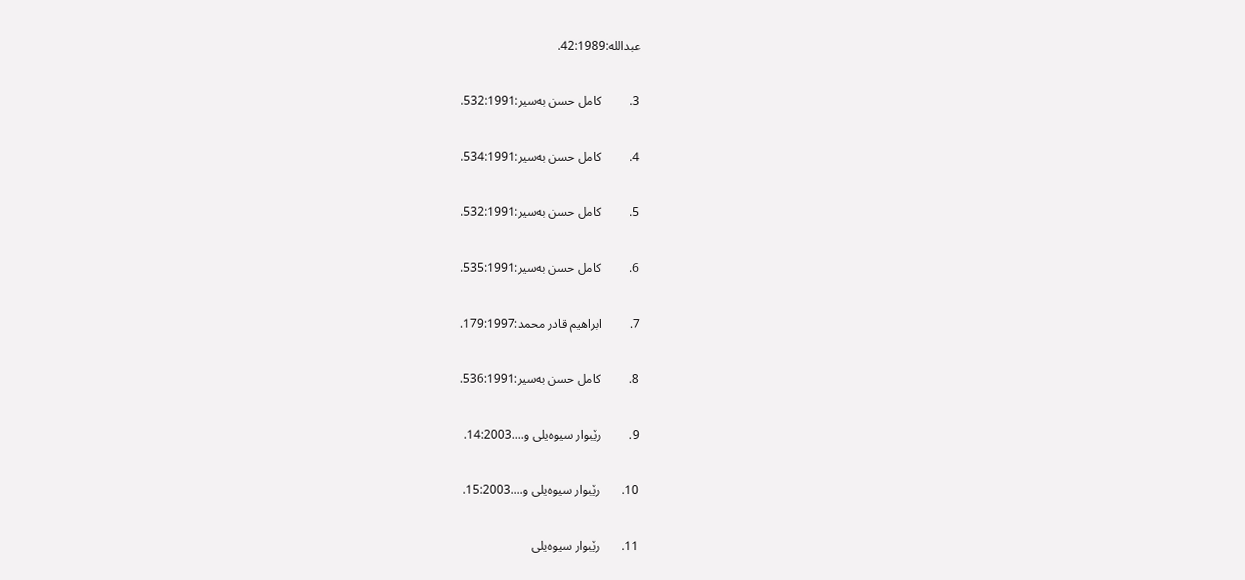عبدالله‌:42:1989.

3.         كامل حسن به‌سیر:532:1991.

4.         كامل حسن به‌سیر:534:1991.

5.         كامل حسن به‌سیر:532:1991.

6.         كامل حسن به‌سیر:535:1991.

7.         ابراهیم قادر محمد:179:1997.

8.         كامل حسن به‌سیر:536:1991.

9.         رێبوار سیوه‌یلی و....14:2003.

10.       رێبوار سیوه‌یلی و....15:2003.

11.       رێبوار سیوه‌یلی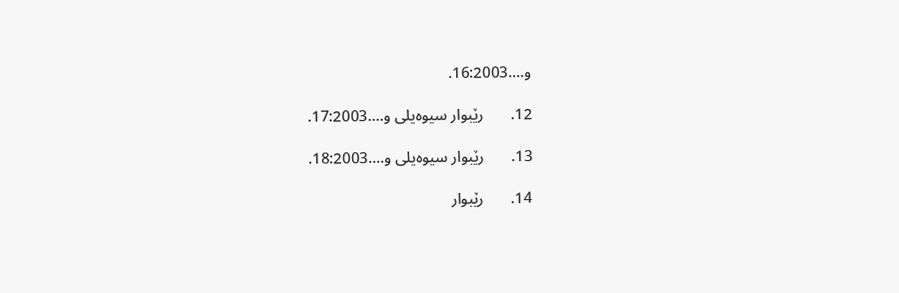و....16:2003.

12.       رێبوار سیوه‌یلی و....17:2003.

13.       رێبوار سیوه‌یلی و....18:2003.

14.       رێبوار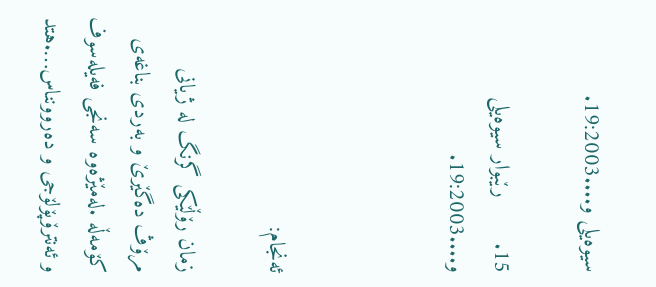سیوه‌یلی و....19:2003.

15.       رێبوار سیوه‌یلی و....19:2003.



ئه‌نجام:

زمان رۆڵێكی گرنگ له‌ ژیانی مرۆڤ ده‌گێرێ‌ و به‌ردی بناغه‌ی كۆمه‌ڵه‌ .له‌مێژه‌وه‌ سه‌نجی فه‌یله‌سوف و ئه‌نترۆپۆلۆجی و ده‌روونناس….هتد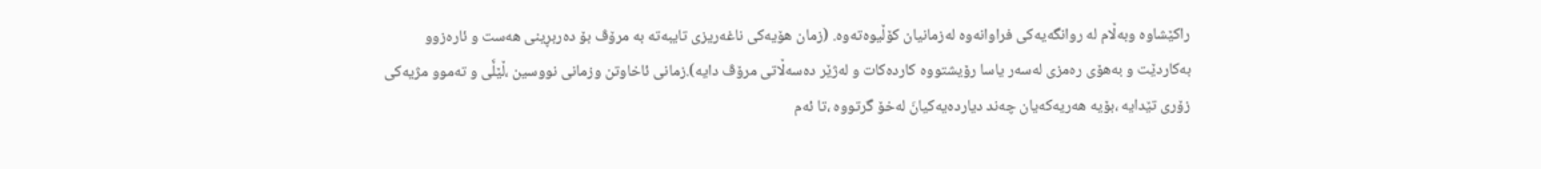راكێشاوه‌ وبه‌ڵام له‌ روانگه‌یه‌كی فراوانه‌وه‌ له‌زمانیان كۆڵیوه‌ته‌وه‌. (زمان هۆیه‌كی ناغه‌ریزی تایبه‌ته‌ به‌ مرۆڤ بۆ ده‌ربڕینی هه‌ست و ئاره‌زوو به‌كاردێت و به‌هۆی ره‌مزی له‌سه‌ر یاسا رۆیشتووه‌ كارده‌كات و له‌ژێر ده‌سه‌ڵاتی مرۆڤ دایه‌).زمانی ئاخاوتن وزمانی نووسین ،ڵێڵَی و ته‌موو مژیه‌كی زۆری تێدایه‌ ،بۆیه‌ هه‌ریه‌كه‌یان چه‌ند دیارده‌یه‌كیانَ له‌خۆ گرتووه‌ ،تا ئه‌م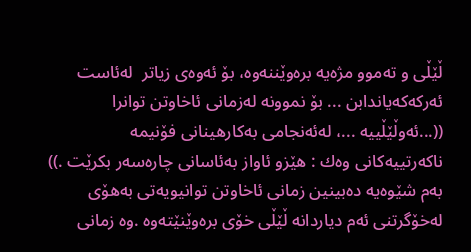ڵێڵی و ته‌موو مژه‌یه‌ بره‌وێننه‌وه‌، بۆ ئه‌وه‌ی زیاتر  له‌ئاست ئه‌ركه‌كه‌یاندابن ... بۆ نموونه‌ له‌زمانی ئاخاوتن توانرا ((...ئه‌وڵێڵییه‌ ...، له‌ئه‌نجامی به‌كارهینانی فۆنیمه‌ ناكه‌رتییه‌كانی وه‌ك : هێزو ئاواز به‌ئاسانی چاره‌سه‌ر بكرێت .)) به‌م شێوه‌یه‌ ده‌بینین زمانی ئاخاوتن توانیویه‌تی به‌هۆی له‌خۆگرتنی ئه‌م دیاردانه‌ ڵێڵی خۆی بره‌وێنێته‌وه‌ .وه‌ زمانی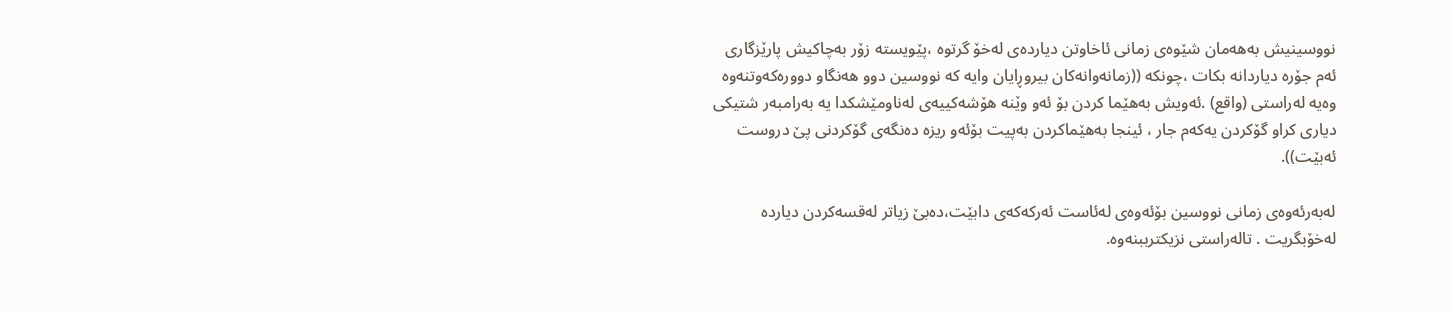نووسینیش به‌هه‌مان شێوه‌ی زمانی ئاخاوتن دیارده‌ی له‌خۆ گرتوه‌ ،پێویسته‌ زۆر به‌چاكیش پارێزگاری ئه‌م جۆره‌ دیاردانه‌ بكات ،چونكه‌ ((زمانه‌وانه‌كان بیروڕایان وایه‌ كه‌ نووسین دوو هه‌نگاو دووره‌كه‌وتنه‌وه‌ وه‌یه‌ له‌راستی (واقع) .ئه‌ویش به‌هێما كردن بۆ ئه‌و وێنه‌ هۆشه‌كییه‌ی له‌ناومێشكدا یه‌ به‌رامبه‌ر شتیكی دیاری كراو گۆكردن یه‌كه‌م جار ، ئینجا به‌هێماكردن به‌پیت بۆئه‌و ریزه‌ ده‌نگه‌ی گۆكردنی پێ‌ دروست ئه‌بێت)).

له‌به‌رئه‌وه‌ی زمانی نووسین بۆئه‌وه‌ی له‌ئاست ئه‌ركه‌كه‌ی دابێت،ده‌بێ‌ زیاتر له‌قسه‌كردن دیارده‌ له‌خۆبگریت . تاله‌راستی نزیكترببنه‌وه‌.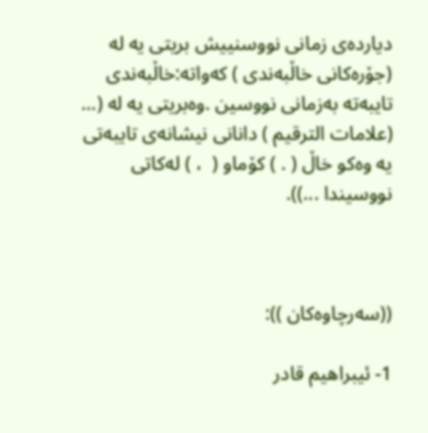دیارده‌ی زمانی نووسنییش بریتی یه‌ له‌ (جۆره‌كانی خاڵبه‌ندی ) كه‌واته‌:خاڵبه‌ندی تایبه‌ته‌ به‌زمانی نووسین .وه‌بریتی یه‌ له‌ (... (علامات الترقیم ) دانانی نیشانه‌ی تایبه‌تی یه‌ وه‌كو خاڵ ( . ) كۆماو (  ، ) له‌كاتی نووسیندا ...)).



((سه‌رچاوه‌كان )):

1- ئیبراهیم قادر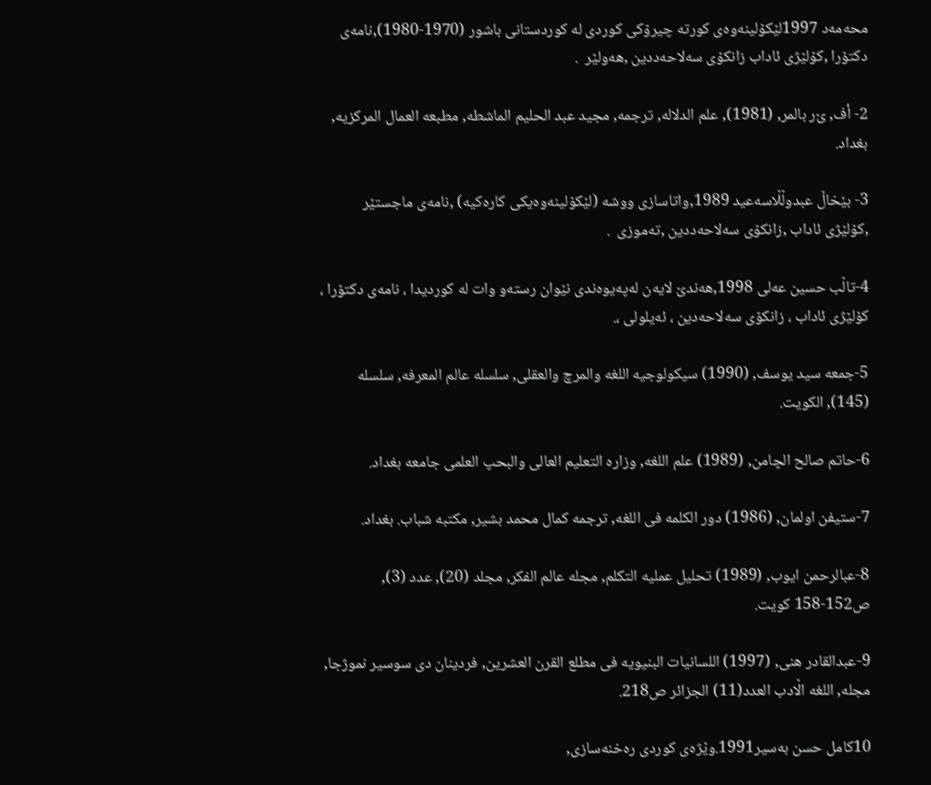محه‌مه‌د 1997لێكۆلینه‌وه‌ی كورته‌ چیرۆكی كوردی له‌ كوردستانی باشور (1970-1980),نامه‌ی دكتۆرا ,كۆلێژی ئاداب زانكۆی سه‌لاحه‌ددین ,هه‌ولێر  .

2- أف, ێ‌ر بالمر, (1981), علم الدلاله‌, ترجمه‌, مجید عبد الحلیم الماشطه‌, مطبعه‌ العمال المركزیه‌, بغداد.

3- بێخاڵ عبدوڵڵاسه‌عید 1989,واتاسازی ووشه‌ (لێكۆلینه‌وه‌یكی كاره‌كیه‌) ,نامه‌ی ماجستێر ,كۆلێژی ئاداب ,زانكۆی سه‌لاحه‌ددین ,ته‌موزی  .

4-تاڵب حسین عه‌لی 1998,هه‌ندێ‌ لایه‌ن له‌په‌یوه‌ندی نێوان رسته‌و وات له‌ كوردیدا ، نامه‌ی دكتۆرا ، كۆلێژی ئاداب ، زانكۆی سه‌لاحه‌دین ، ئه‌یلولی ،.

5-جمعه‌ سید یوسف, (1990) سیكولوجیه‌ اللغه‌ والمرچ والعقلی, سلسله‌ عالم المعرفه‌, سلسله‌ (145), الكویت.

6-حاتم صالح الچامن, (1989) علم اللغه‌, وزاره‌ التعلیم العالی والبحپ العلمی جامعه‌ بغداد.

7-ستیفن اولمان, (1986) دور الكلمه‌ فی اللغه‌, ترجمه‌ كمال محمد بشیر, مكتبه‌ شباب. بغداد.

8-عبالرحمن ایوب, (1989) تحلیل عملیه‌ التكلم, مجله‌ عالم الفكر, مجلد (20), عدد (3), ص152-158 كویت.

9-عبدالقادر هنی, (1997) اللسانیات البنیویه‌ فی مطلع القرن العشرین, فردینان دی سوسیر نموژجا, مجله‌, اللغه‌ اڵادب العدد(11) الجزائر ص218.

10كامل حسن به‌سیر1991.وێژه‌ی كوردی ره‌خنه‌سازی,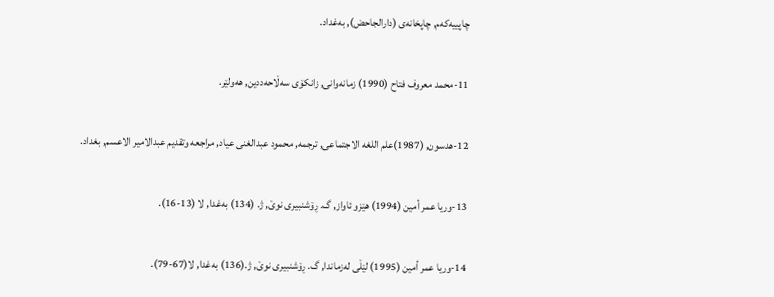چاپییه‌كه‌م, چاپخانه‌ی (دارالجاحض), به‌غداد.

11-محمد معروف فتاح (1990) زمانه‌وانی, زانكۆی سه‌ڵاحه‌ددین, هه‌ولێر.

12-هدسون, (1987)علم اللغه‌ الاجتماعی, ترجمه‌, محمود عبدالغنی عیاد, مراجعه‌ وتقدیم عبدالامیر الاعسم, بغداد.

13-وریا عمر أمین (1994) هێزو ئاواز, گ. ڕۆشنبیری نوێ, ژ. (134) به‌غدا, لا (13-16).

14-وریا عمر أمین (1995) لێڵی له‌زماندا, گ. ڕۆشنبیری نوێ, ژ.(136) به‌غدا, لا(67-79).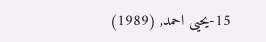15-یحیی احمد, (1989)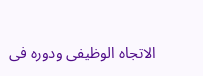الاتجاه الوظیفی ودوره فی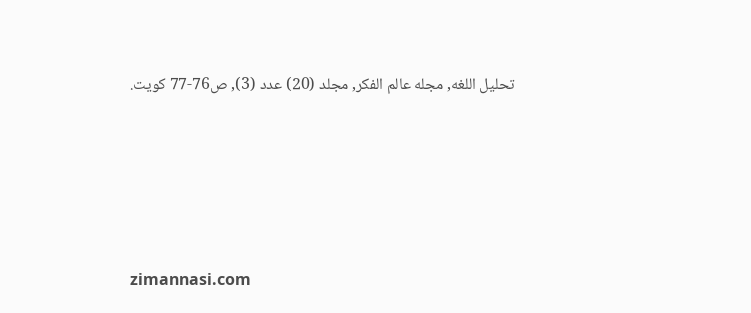تحلیل اللغه‌, مجله‌ عالم الفكر, مجلد (20) عدد (3), ص76-77 كویت.





zimannasi.com